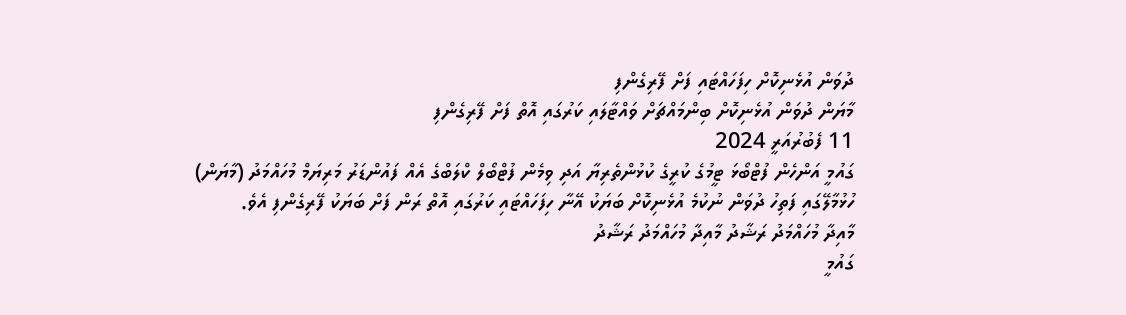ދުވަން އުޅެނިކޮށް ހިފަހައްޓައި ފަށް ފޭރިގެންފި
މާޔަން ދުވަން އުޅެނިކޮށް ބިންމައްޗަށް ވައްޓާލައި ކަރުގައި އޮތް ފަށް ފޭރިގެންފި
11 ފެބުރުއަރީ 2024
ގައުމީ އަންހެން ފުޓްބޯޅަ ޓީމުގެ ކުރީގެ ކުޅުންތެރިޔާ އަދި ވިމެން ފުޓްބޯލް ކްލަބްގެ އެއް ފައުންޑަރު މަރިޔަމް މުހައްމަދު (މާޔަން) ހުޅުމާލޭގައި ފަތިހު ދުވަން ނުކުމެ އުޅެނިކޮށް ބަޔަކު އޭނާ ހިފަހައްޓައި ކަރުގައި އޮތް ރަން ފަށް ބަޔަކު ފޭރިގެންފި އެވެ.
މާއިދާ މުހައްމަދު ރަޝާދު މާއިދާ މުހައްމަދު ރަޝާދު
ގައުމީ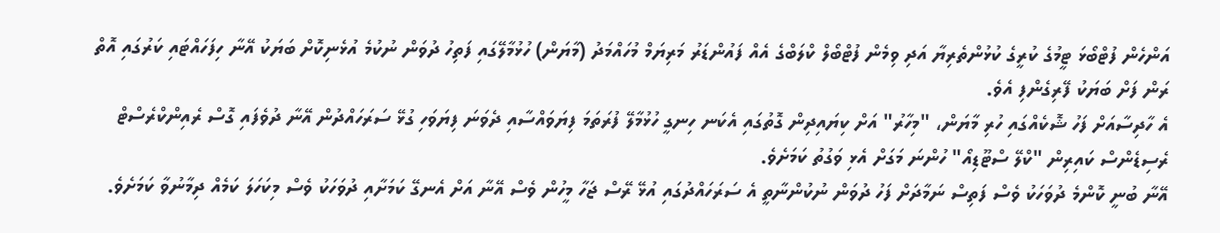އަންހެން ފުޓްބޯޅަ ޓީމުގެ ކުރީގެ ކުޅުންތެރިޔާ އަދި ވިމެން ފުޓްބޯލް ކްލަބްގެ އެއް ފައުންޑަރު މަރިޔަމް މުހައްމަދު (މާޔަން) ހުޅުމާލޭގައި ފަތިހު ދުވަން ނުކުމެ އުޅެނިކޮށް ބަޔަކު އޭނާ ހިފަހައްޓައި ކަރުގައި އޮތް ރަން ފަށް ބަޔަކު ފޭރިގެންފި އެވެ.
އެ ހާދިސާއަށް ފަހު ޝޮކެއްގައި ހުރި މާޔަން، "މިހާރު" އަށް ކިޔައިދިން ގޮތުގައި އެކަނ ހިނގީ ހުޅުމާލޭ ފުރަތަމަ ފިޔަވައްސާއި ދެވަނަ ފިޔަވަހި ގުޅޭ ސަރަހައްދުން އޭނާ ދުވެފައި ގޮސް ރެއިންކްރެސްޓް ރެސިޑެންސް ކައިރިން "ކްލޭ ސްޓޫޑިއޯ" ހުންނަ މަގަށް އެޅި ވަގުތު ކަމަށެވެ.
އޭނާ ބުނީ ކޮންމެ ދުވަހަކު ވެސް ފަތިސް ނަމާދަށް ފަހު ދުވަން ނުކުންނާތީ އެ ސަރަހައްދުގައި އުޅޭ ރޭސް ޖަހާ މީހުން ވެސް އޭނާ އަށް އެނގޭ ކަމަށާއި ދުވަހަކު ވެސް މިކަހަލަ ކަމެއް ދިމާނުވާ ކަމަށެވެ.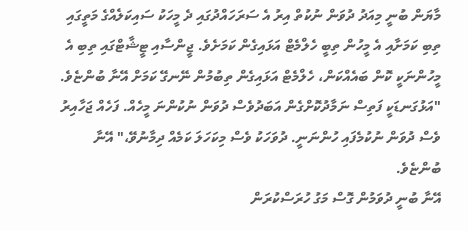މާޔަން ބުނީ މިއަދު ދުވަން ނުކުތް އިރު އެ ސަރަހައްދުގައި ދެ މީހަކު ސައިކަލެއްގެ މަތީގައި ތިބި ކަމަށާއި އެ މީހުން ތިބީ ހެލްމެޓް އަޅައިގެން ކަމަށެވެ. ޖީންސާއި ޓީޝާޓްގައި ތިބި އެ މީހުންނަކީ ކޮން ބައެއްކަން، ހެލްމެޓް އަޅައިގެން ތިބުމުން ނޭނގޭ ކަމަށް އޭނާ ބުންޏެވެ.
"އަޅުގަނޑަކީ ފަތިސް ނަމާދުކޮށްގެން އަބަދުވެސް ދުވަން ނުކުންނަ މީހެއް. ފަހެއް ޖަހާއިރު ވެސް ދުވަން ނުކުމެފައި ހުންނަނީ. ދުވަހަކު ވެސް މިކަހަލަ ކަމެއް ދިމާނުވޭ،" އޭނާ ބުންޏެވެ.
އޭނާ ބުނީ ދުވަމުން ގޮސް މަގު ހުރަސްކުރަން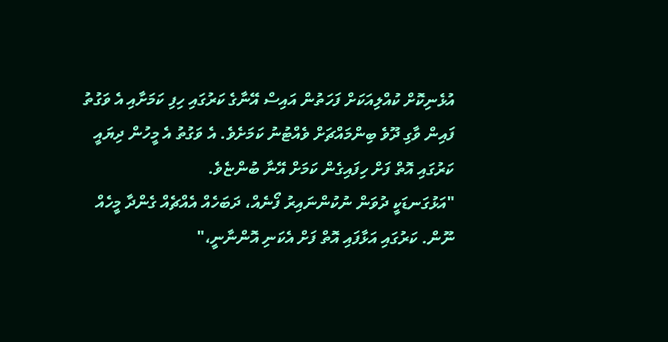އުޅެނިކޮށް ކުއްލިއަކަށް ފަހަތުން އައިސް އޭނާގެ ކަރުގައި ހިފި ކަމަށާއި އެ ވަގުތު ފައިން ވާގި ދޫވެ ބިންމައްޗަށް ވެއްޓުނު ކަމަށެވެ. އެ ވަގުތު އެ މީހުން ދިޔައީ ކަރުގައި އޮތް ފަށް ހިފައިގެން ކަމަށް އޭނާ ބުންޏެވެ.
"އަޅުގަނޑަކީ ދުވަން ނުކުންނައިރު ފޯނެއް، ދަބަހެއް އެއްޗެއް ގެންދާ މީހެއް ނޫން. ކަރުގައި އަޅާފައި އޮތް ފަށް އެކަނި އޮންނާނީ،"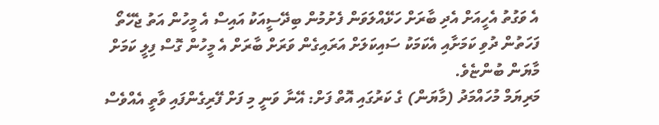އެ ވަގުތު އެހީއަށް އެދި ބާރަށް ހަޅޭއްލަވަން ފެށުމުން ބިދޭސީއަކު އައިސް އެ މީހުން އަތު ޖެހޭތޯ ފަހަތުން ދުވި ކަމަށާއި އެކަމަކު ސައިކަލަށް އަރައިގެން ވަރަށް ބާރަށް އެ މީހުން ގޮސް ފިލީ ކަމަށް މާޔަން ބުންޏެވެ.
މަރިޔަމް މުހައްމަދު (މާޔަން) ގެ ކަރުގައި އޮތް ފަށް: އޭނާ ވަނީ މި ފަށް ފޭރިގެންފައި ވާތީ އެއްވެސް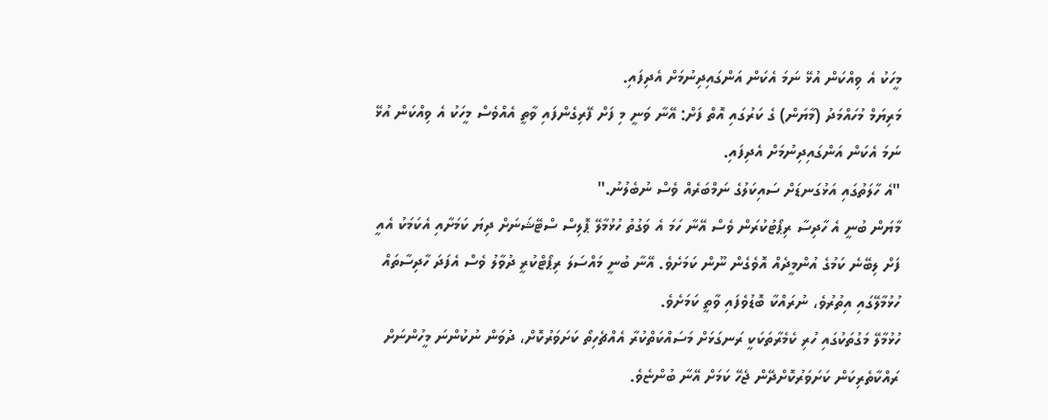މީހަކު އެ ވިއްކަން އުޅޭ ނަމަ އެކަން އަންގައިދިނުމަށް އެދިފައި.
މަރިޔަމް މުހައްމަދު (މާޔަން) ގެ ކަރުގައި އޮތް ފަށް: އޭނާ ވަނީ މި ފަށް ފޭރިގެންފައި ވާތީ އެއްވެސް މީހަކު އެ ވިއްކަން އުޅޭ ނަމަ އެކަން އަންގައިދިނުމަށް އެދިފައި.
"އެ ހާލަތުގައި އަޅުގަނޑަށް ސައިކަލުގެ ނަމްބަރެއް ވެސް ނުބެލުނު."
މާޔަން ބުނީ އެ ހާދިސާ ރިޕޯޓުކުރަން ވެސް އޭނާ ހަމަ އެ ވަގުތު ހުޅުމާލޭ ޕޮލިސް ސްޓޭޝަނަށް ދިޔަ ކަމަށާއި އެކަމަކު އެއީ ފަށް ލިބޭނެ ކަމުގެ އުންމީދެއް އޮވެގެން ނޫން ކަމަށެވެ. އޭނާ ބުނީ މައްސަލަ ރިޕޯޓްކުރީ ދުވާލު ވެސް އެފަދަ ހާދިސާތައް ހުޅުމާލޭގައި އިތުރުވެ، ނުރައްކާ ބޮޑުވެފައި ވާތީ ކަމަށެވެ.
ހުޅުމާލޭ މަގުތަކުގައި ހުރި ކެމެރާތަކަކީ ރަނގަޅަށް މަސައްކަތްކުރާ އެއްޗެހިތޯ ކަށަވަރުކޮށް، ދުވަން ނުކުންނަ މީހުންނަށް ރައްކާތެރިކަން ކަށަވަރުކޮށްދޭން ޖެހޭ ކަމަށް އޭނާ ބުންޏެވެ.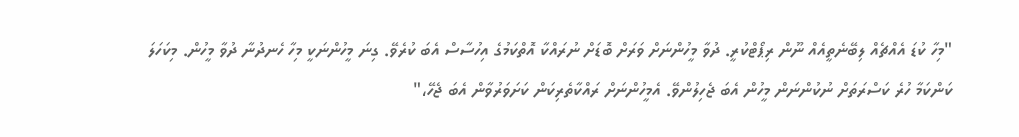"މިހާ ކުޑަ އެއްޗެއް ލިބޭނެތީއެއް ނޫން ރިޕޯޓްކުރީ. ދުވާ މީހުންނަށް ވަރަށް ބޮޑަށް ނުރައްކާ އޮތްކަމުގެ އިހުސާސް އެބަ ކުރެވޭ. ގިނަ މީހުންނަކީ މިހާ ހެނދުނާ ދުވާ މީހުން. މިކަހަލަ ކަންކަމާ ހުރެ ކަސްރަތަށް ނުކުންނަން މީހުން އެބަ ޖެހިލުންވޭ. އެމީހުންނަށް ރައްކާތެރިކަން ކަށަވަރުވާން އެބަ ޖެހޭ،"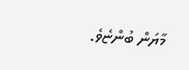މާޔަން ބުންޏެވެ.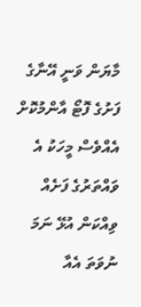މާޔަން ވަނީ އޭނާގެ ފަށުގެ ފޮޓޯ އާންމުކޮށް އެއްވެސް މީހަކު އެ ވައްތަރުގެ ފަށެއް ވިއްކަން އުޅޭ ނަމަ ނުވަތަ އެއާ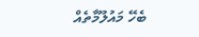ބެހޭ މައުލޫމާތެއް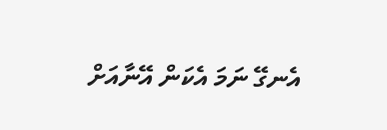އެނގޭ ނަމަ އެކަން އޭނާއަށް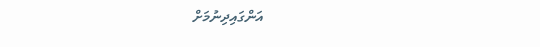އަންގައިދިނުމަށް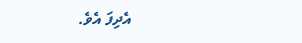އެދިފަ އެވެ.